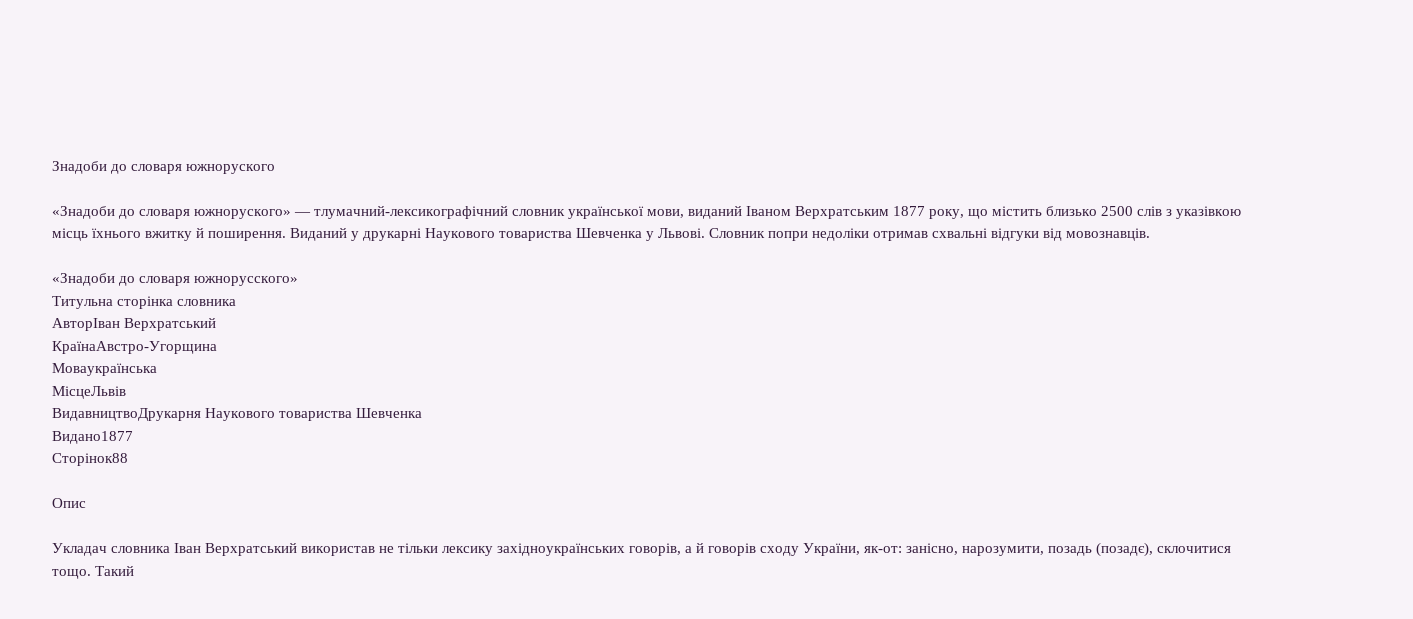Знадоби до словаря южноруского

«Знадоби до словаря южноруского» — тлумачний-лексикографічний словник української мови, виданий Іваном Верхратським 1877 року, що містить близько 2500 слів з указівкою місць їхнього вжитку й поширення. Виданий у друкарні Наукового товариства Шевченка у Львові. Словник попри недоліки отримав схвальні відгуки від мовознавців.

«Знадоби до словаря южнорусского»
Титульна сторінка словника
АвторІван Верхратський
КраїнаАвстро-Угорщина
Моваукраїнська
МісцеЛьвів
ВидавництвоДрукарня Наукового товариства Шевченка
Видано1877
Сторінок88

Опис

Укладач словника Іван Верхратський використав не тільки лексику західноукраїнських говорів, а й говорів сходу України, як-от: занісно, нарозумити, позадь (позадє), склочитися тощо. Такий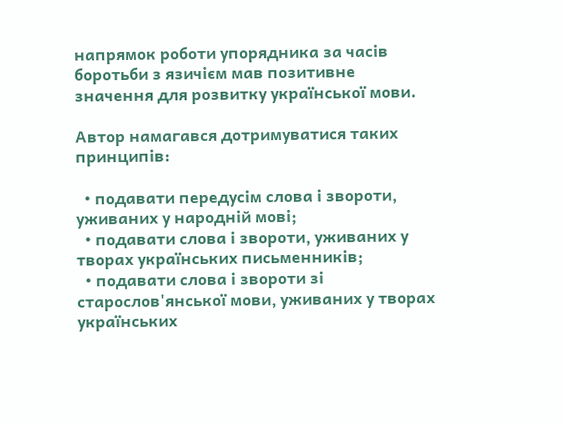напрямок роботи упорядника за часів боротьби з язичієм мав позитивне значення для розвитку української мови.

Автор намагався дотримуватися таких принципів:

  • подавати передусім слова і звороти, уживаних у народній мові;
  • подавати слова і звороти, уживаних у творах українських письменників;
  • подавати слова і звороти зі старослов'янської мови, уживаних у творах українських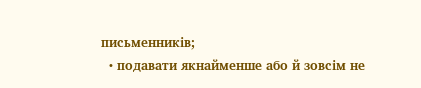письменників;
  • подавати якнайменше або й зовсім не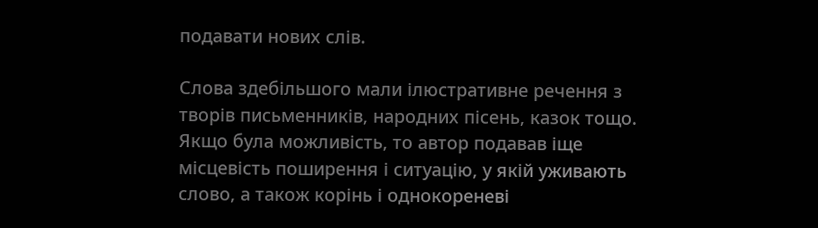подавати нових слів.

Слова здебільшого мали ілюстративне речення з творів письменників, народних пісень, казок тощо. Якщо була можливість, то автор подавав іще місцевість поширення і ситуацію, у якій уживають слово, а також корінь і однокореневі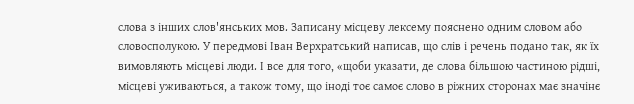слова з інших слов'янських мов. Записану місцеву лексему пояснено одним словом або словосполукою. У передмові Іван Верхратський написав, що слів і речень подано так, як їх вимовляють місцеві люди. І все для того, «щоби указати, де слова більшою частиною рідші, місцеві уживаються, а також тому, що іноді тоє самоє слово в ріжних сторонах має значінє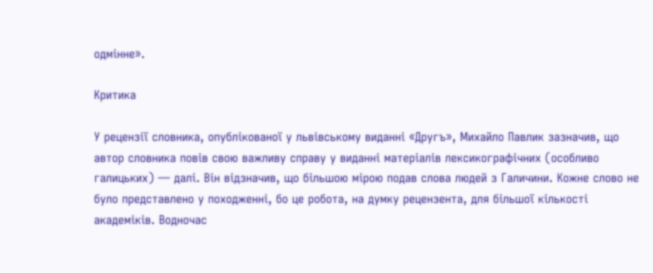одмінне».

Критика

У рецензії словника, опублікованої у львівському виданні «Другъ», Михайло Павлик зазначив, що автор словника повів свою важливу справу у виданні матеріалів лексикографічних (особливо галицьких) — далі. Він відзначив, що більшою мірою подав слова людей з Галичини. Кожне слово не було представлено у походженні, бо це робота, на думку рецензента, для більшої кількості академіків. Водночас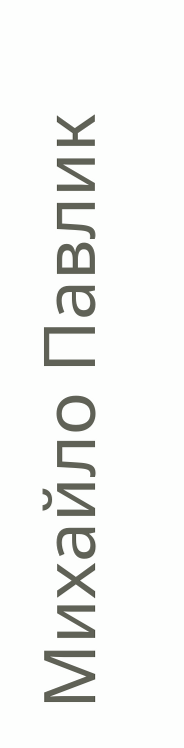Михайло Павлик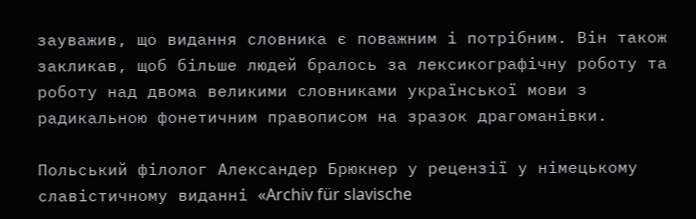зауважив, що видання словника є поважним і потрібним. Він також закликав, щоб більше людей бралось за лексикографічну роботу та роботу над двома великими словниками української мови з радикальною фонетичним правописом на зразок драгоманівки.

Польський філолог Александер Брюкнер у рецензії у німецькому славістичному виданні «Archiv für slavische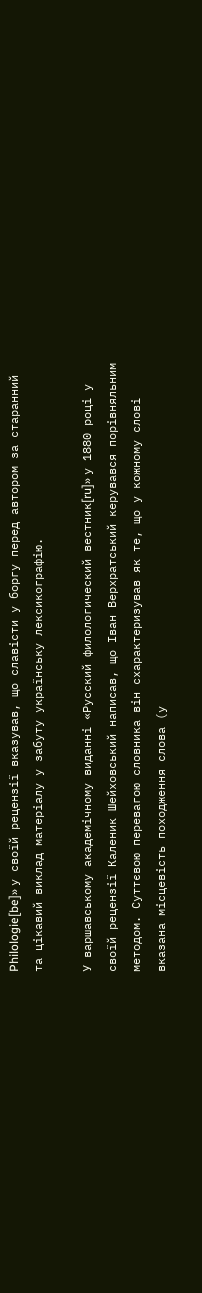Philologie[be]» у своїй рецензії вказував, що славісти у боргу перед автором за старанний та цікавий виклад матеріалу у забуту українську лексикографію.

У варшавському академічному виданні «Русский филологический вестник[ru]» у 1880 році у своїй рецензії Каленик Шейховський написав, що Іван Верхратський керувався порівняльним методом. Суттєвою перевагою словника він схарактеризував як те, що у кожному слові вказана місцевість походження слова (у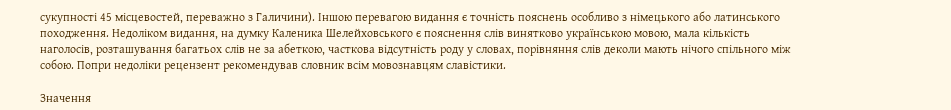сукупності 45 місцевостей, переважно з Галичини). Іншою перевагою видання є точність пояснень особливо з німецького або латинського походження. Недоліком видання, на думку Каленика Шелейховського є пояснення слів винятково українською мовою, мала кількість наголосів, розташування багатьох слів не за абеткою, часткова відсутність роду у словах, порівняння слів деколи мають нічого спільного між собою. Попри недоліки рецензент рекомендував словник всім мовознавцям славістики.

Значення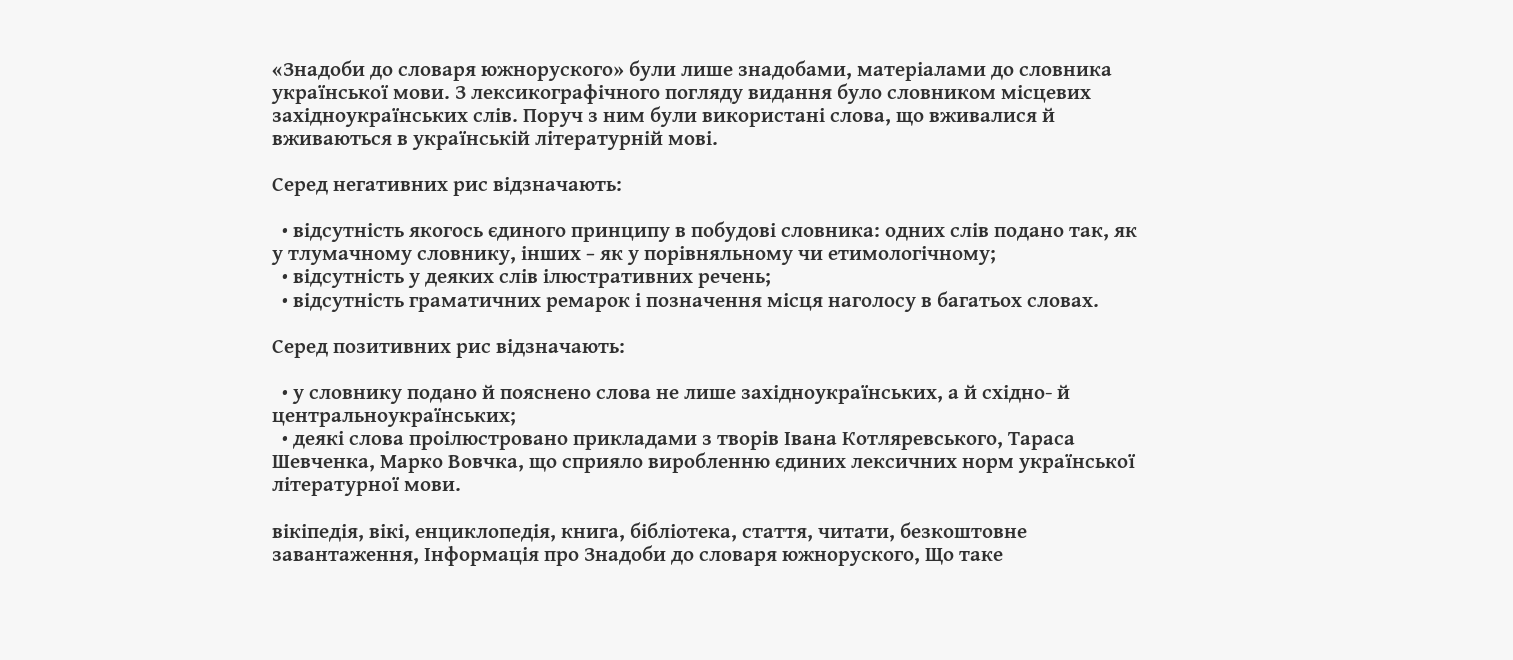«Знадоби до словаря южноруского» були лише знадобами, матеріалами до словника української мови. З лексикографічного погляду видання було словником місцевих західноукраїнських слів. Поруч з ним були використані слова, що вживалися й вживаються в українській літературній мові.

Серед негативних рис відзначають:

  • відсутність якогось єдиного принципу в побудові словника: одних слів подано так, як у тлумачному словнику, інших − як у порівняльному чи етимологічному;
  • відсутність у деяких слів ілюстративних речень;
  • відсутність граматичних ремарок і позначення місця наголосу в багатьох словах.

Серед позитивних рис відзначають:

  • у словнику подано й пояснено слова не лише західноукраїнських, а й східно- й центральноукраїнських;
  • деякі слова проілюстровано прикладами з творів Івана Котляревського, Тараса Шевченка, Марко Вовчка, що сприяло виробленню єдиних лексичних норм української літературної мови.

вікіпедія, вікі, енциклопедія, книга, бібліотека, стаття, читати, безкоштовне завантаження, Інформація про Знадоби до словаря южноруского, Що таке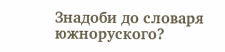Знадоби до словаря южноруского?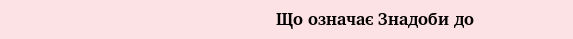Що означає Знадоби до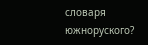словаря южноруского?